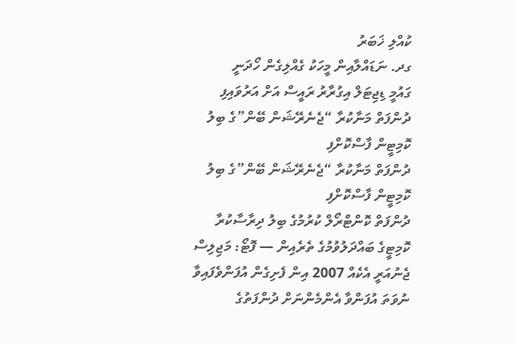ކުއްލި ޚަބަރު
ގދ. ނަޑައްލާއިން މީހަކު ގެއްލިގެން ހޯދަނީ
ގައުމީ ޑިޖިޓަލް އިގުރާރު ރައީސް އަށް އަރުވައިފި
ދުންފަތް މަނާކުރާ “ޖެނެރޭޝަން ބޭން”ގެ ބިލު ކޮމިޓީން ފާސްކޮށްފި
ދުންފަތް މަނާކުރާ “ޖެނެރޭޝަން ބޭން”ގެ ބިލު ކޮމިޓީން ފާސްކޮށްފި
ދުންފަތް ކޮންޓްރޯލް ކުރުމުގެ ބިލު ދިރާސާކުރާ ކޮމިޓީގެ ބައްދަލުވުމުގެ ތެރެއިން — ފޮޓޯ: މަޖިލިސް
ޖެނުއަރީ އެކެއް 2007 އިން ފެށިގެން އުފަންވެފައިވާ ނުވަތަ އުފަންވާ އެންމެންނަށް ދުންފަތުގެ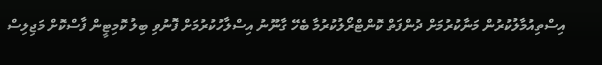އިސްތިއުމާލުކުރުން މަނާކުރުމަށް ދުންފަތް ކޮންޓްރޯލުކުރުމާ ބެހޭ ގާނޫނު އިސްލާހުކުރުމަށް ފޮނުވި ބިލު ކޮމިޓީން ފާސްކޮށް މަޖިލިސް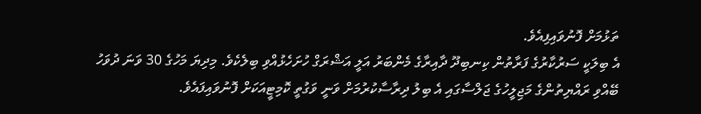ތަޅުމަށް ފޮނުވައިފިއެވެ.
އެ ބިލަކީ ސަރުކާރުގެ ފަރާތުން ކިނބިދޫ ދާއިރާގެ މެންބަރު އަލީ އަޝްރަގް ހުށަހެޅުއްވި ބިލެކެވެ. މިދިޔަ މަހުގެ 30 ވަނަ ދުވަހު ބޭއްވި ރައްޔިތުންގެ މަޖިލީހުގެ ޖަލްސާގައި އެ ބިލު ދިރާސާކުރުމަށް ވަނީ ވަގުތީ ކޮމިޓީއަކަށް ފޮނުވައިފައެވެ.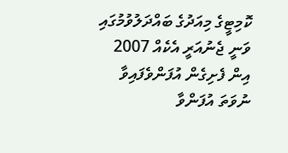ކޮމިޓީގެ މިއަދުގެ ބައްދަލުވުމުގައި ވަނީ ޖެނުއަރީ އެކެއް 2007 އިން ފެށިގެން އުފަންވެފައިވާ ނުވަތަ އުފަންވާ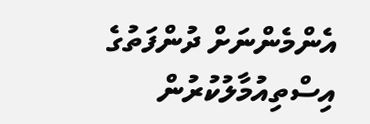އެންމެންނަށް ދުންފަތުގެ އިސްތިއުމާލުކުރުން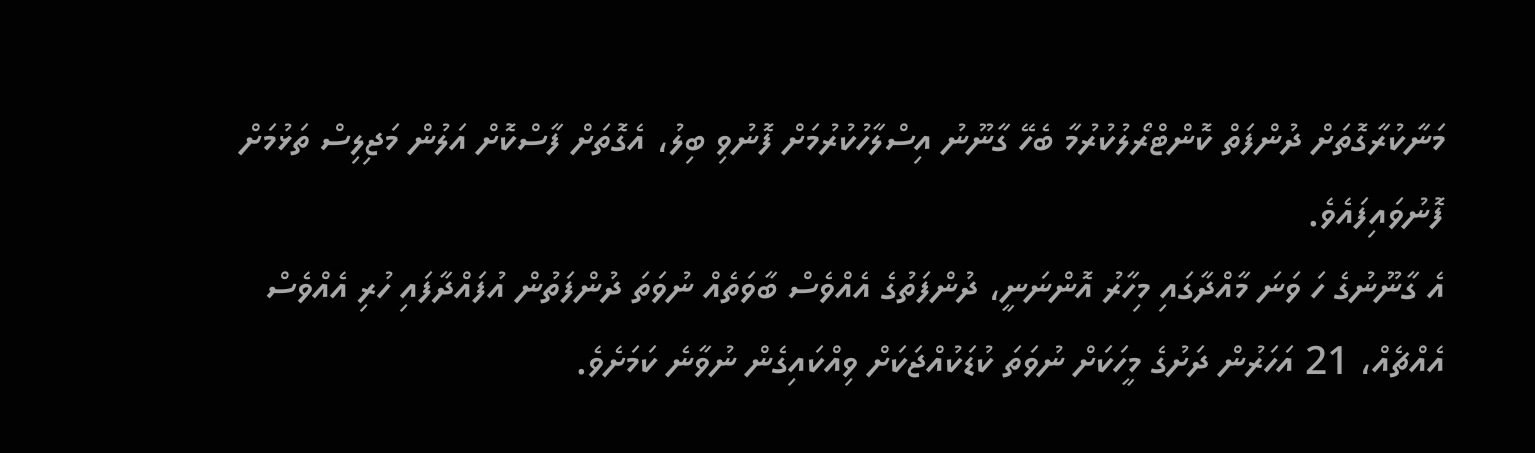މަނާކުރާގޮތަށް ދުންފަތް ކޮންޓްރޯލުކުރުމާ ބެހޭ ގާނޫނު އިސްލާހުކުރުމަށް ފޮނުވި ބިލު، އެގޮތަށް ފާސްކޮށް އަލުން މަޖިލިސް ތަޅުމަށް ފޮނުވައިފައެވެ.
އެ ގާނޫނުގެ ހަ ވަނަ މާއްދާގައި މިހާރު އޮންނަނީ، ދުންފަތުގެ އެއްވެސް ބާވަތެއް ނުވަތަ ދުންފަތުން އުފައްދާފައި ހުރި އެއްވެސް އެއްޗެއް، 21 އަހަރުން ދަށުގެ މީހަކަށް ނުވަތަ ކުޑަކުއްޖަކަށް ވިއްކައިގެން ނުވާނެ ކަމަށެވެ.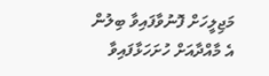މަޖިލީހަށް ފޮނުވާފައިވާ ބިލުން އެ މާއްދާއަށް ހުށަހަޅާފައިވާ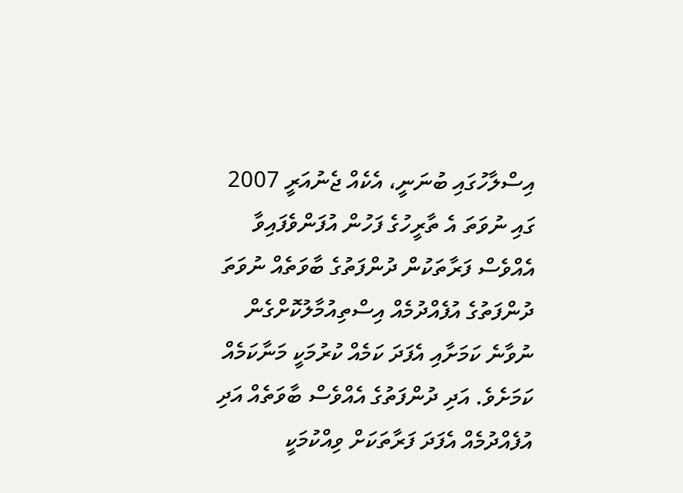އިސްލާހުގައި ބުނަނީ، އެކެއް ޖެނުއަރީ 2007 ގައި ނުވަތަ އެ ތާރީހުގެ ފަހުން އުފަންވެފައިވާ އެއްވެސް ފަރާތަކުން ދުންފަތުގެ ބާވަތެއް ނުވަތަ ދުންފަތުގެ އުފެއްދުމެއް އިސްތިއުމާލުކޮށްގެން ނުވާނެ ކަމަށާއި އެފަދަ ކަމެއް ކުރުމަކީ މަނާކަމެއް ކަމަށެވެ. އަދި ދުންފަތުގެ އެއްވެސް ބާވަތެއް އަދި އުފެއްދުމެއް އެފަދަ ފަރާތަކަށް ވިއްކުމަކީ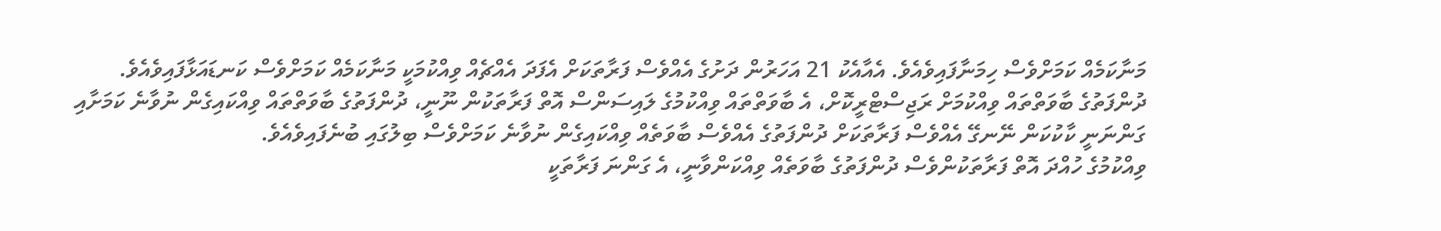މަނާކަމެއް ކަމަށްވެސް ހިމަނާފައިވެއެވެ. އެއާއެކު 21 އަހަރުން ދަށުގެ އެއްވެސް ފަރާތަކަށް އެފަދަ އެއްޗެއް ވިއްކުމަކީ މަނާކަމެއް ކަމަށްވެސް ކަނޑައަޅާފައިވެއެވެ.
ދުންފަތުގެ ބާވަތްތައް ވިއްކުމަށް ރަޖިސްޓްރީކޮށް، އެ ބާވަތްތައް ވިއްކުމުގެ ލައިސަންސް އޮތް ފަރާތަކުން ނޫނީ، ދުންފަތުގެ ބާވަތްތައް ވިއްކައިގެން ނުވާނެ ކަމަށާއި ގަންނަނީ ކާކުކަން ނޭނގޭ އެއްވެސް ފަރާތަކަށް ދުންފަތުގެ އެއްވެސް ބާވަތެއް ވިއްކައިގެން ނުވާނެ ކަމަށްވެސް ބިލުގައި ބުނެފައިވެއެވެ.
ވިއްކުމުގެ ހުއްދަ އޮތް ފަރާތަކުންވެސް ދުންފަތުގެ ބާވަތެއް ވިއްކަންވާނީ، އެ ގަންނަ ފަރާތަކީ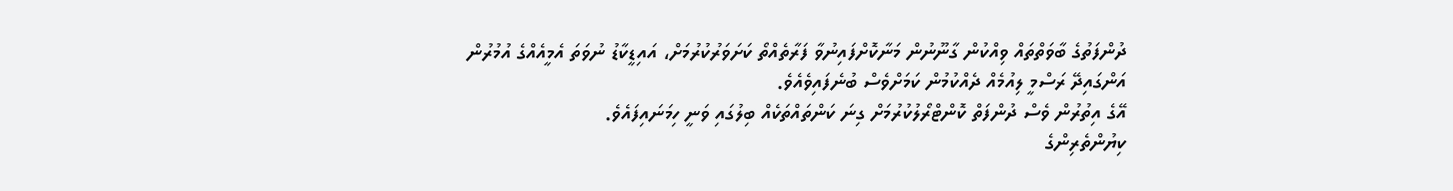ދުންފަތުގެ ބާވަތްތައް ވިއްކުން ގާނޫނުން މަނާކޮށްފައިނުވާ ފަރާތެއްތޯ ކަށަވަރުކުރުމަށް، އައިޑީކާޑު ނުވަތަ އެމީއެއްގެ އުމުރުން އަންގައިދޭ ރަސްމީ ލިއުމެއް ދެއްކުމުން ކަމަށްވެސް ބުނެފައިވެއެވެ.
އޭގެ އިތުރުން ވެސް ދުންފަތް ކޮންޓްރޯލުކުރުމަށް ގިނަ ކަންތައްތަކެއް ބިލުގައި ވަނީ ހިމަނައިފައެވެ.
ކިޔުންތެރިންގެ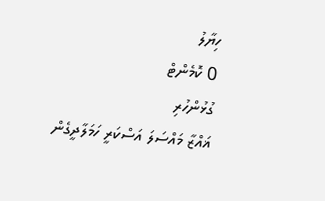ހިޔާލު
0 ކޮމެންޓް
ގުޅުންހުރި
ޣައްޒާ މައްސަލަ އަސްކަރީ ހަމަލާދީގެން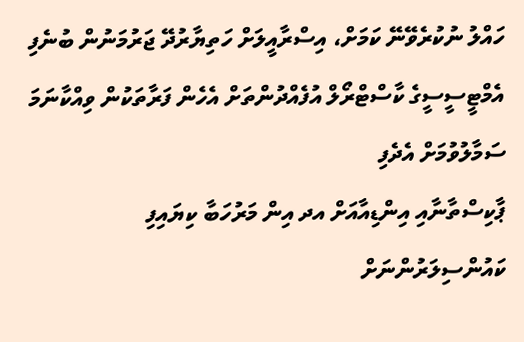ހައްލު ނުކުރެވޭނޭ ކަމަށް، އިސްރާއީލަށް ހަތިޔާރުދޭ ޖަރުމަނުން ބުނެފި
އެމްޓީސީސީގެ ކާސްޓްރޯލް އުފެއްދުންތަށް އެހެން ފަރާތަކުން ވިއްކާނަމަ ސަމާލުވުމަށް އެދެފި
ޕާކިސްތާނާއި އިންޑިއާއަށް އދ އިން މަރުހަބާ ކިޔައިފި
ކައުންސިލަރުންނަށް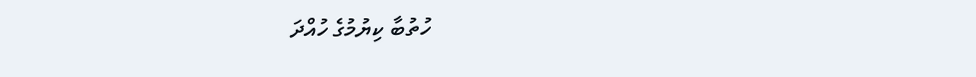ހުތުބާ ކިޔުމުގެ ހުއްދަ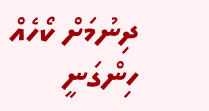ދިނުމަށް ކޯހެއް ހިންގަނީ